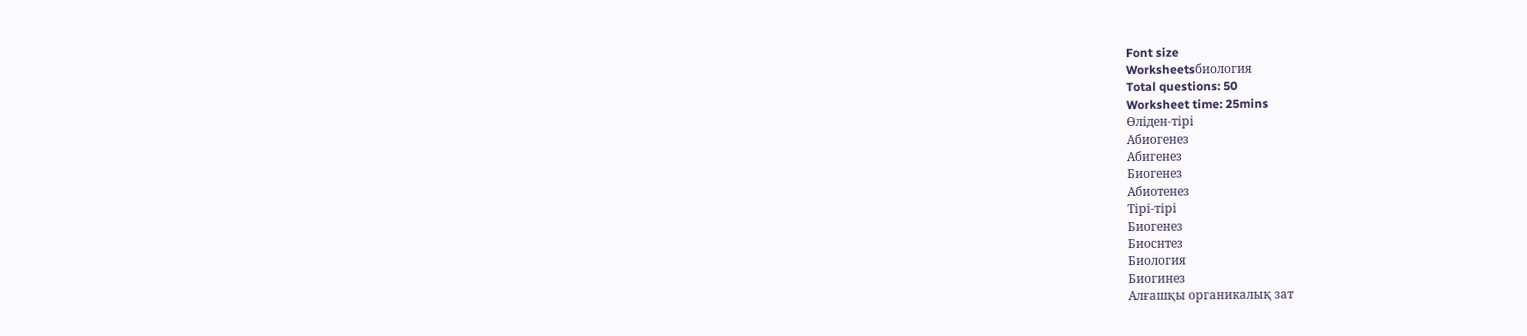Font size
Worksheetsбиология
Total questions: 50
Worksheet time: 25mins
Өліден-тірі
Абиогенез
Абигенез
Биогенез
Абиотенез
Тірі-тірі
Биогенез
Биоснтез
Биология
Биогинез
Алғашқы органикалық зат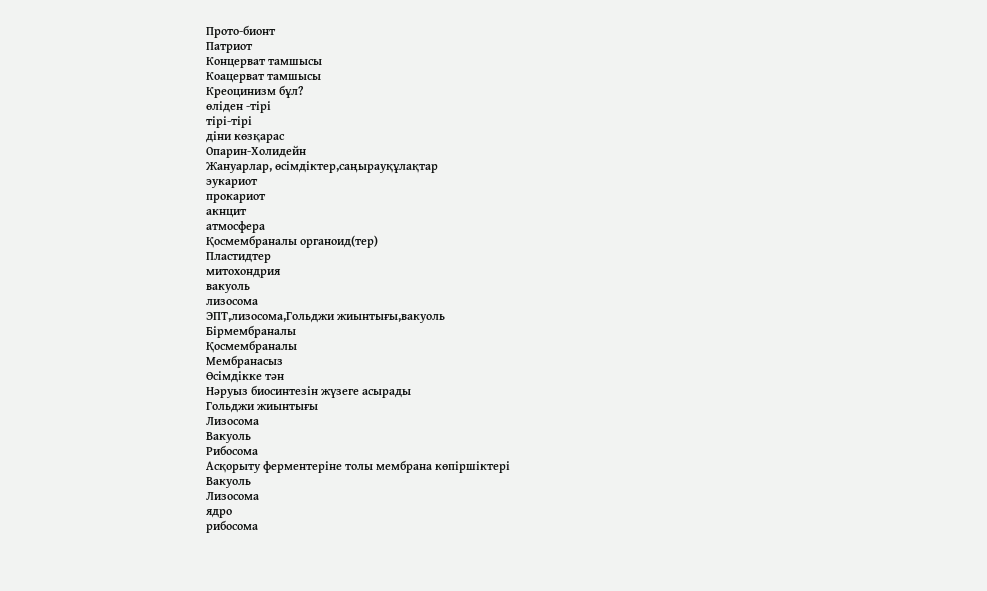Прото-бионт
Патриот
Концерват тамшысы
Коацерват тамшысы
Креоцинизм бұл?
өліден -тірі
тірі-тірі
діни көзқарас
Опарин-Холидейн
Жануарлар, өсімдіктер,саңырауқұлақтар
эукариот
прокариот
акнцит
атмосфера
Қосмембраналы органоид(тер)
Пластидтер
митохондрия
вакуоль
лизосома
ЭПТ,лизосома,Гольджи жиынтығы,вакуоль
Бірмембраналы
Қосмембраналы
Мембранасыз
Өсімдікке тән
Нәруыз биосинтезін жүзеге асырады
Гольджи жиынтығы
Лизосома
Вакуоль
Рибосома
Асқорыту ферментеріне толы мембрана көпіршіктері
Вакуоль
Лизосома
ядро
рибосома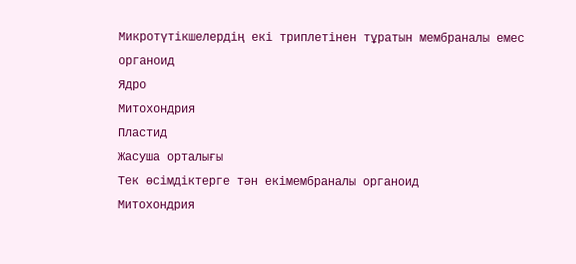Микротүтікшелердің екі триплетінен тұратын мембраналы емес органоид
Ядро
Митохондрия
Пластид
Жасуша орталығы
Тек өсімдіктерге тән екімембраналы органоид
Митохондрия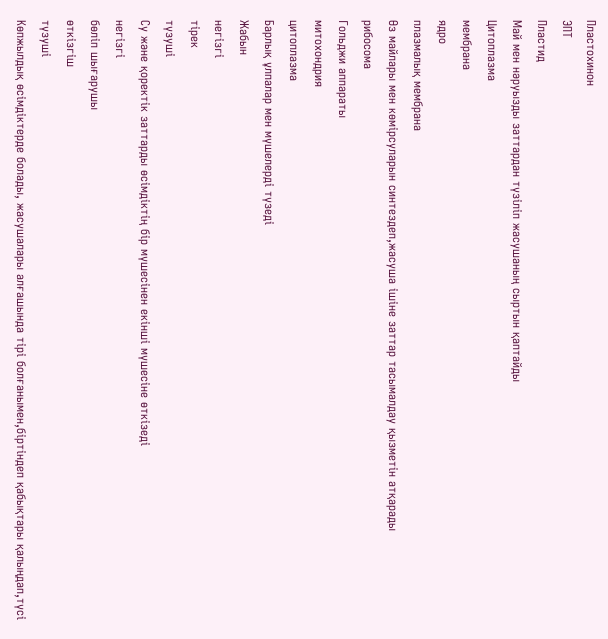Пластохинон
ЭПТ
Пластид
Май мен нәруызды заттардан түзіліп жасушаның сыртын қаптайды
Цитоплазма
мембрана
ядро
плазмалық мембрана
Өз майлары мен көмірсуларын синтездеп,жасуша ішіне заттар тасымалдау қызметін атқарады
рибосома
Гольджи аппараты
митохондрия
цитоплазма
Барлық ұлпалар мен мүшелерді түзеді
Жабын
негізгі
тірек
түзуші
Су және қоректік заттарды өсімдіктің бір мүшесінен екінші мүшесіне өткізеді
негізгі
бөліп шығарушы
өткізгіш
түзуші
Көпжылдық өсімдіктерде болады, жасушалары алғашында тірі болғанымен,біртіндеп қабықтары қалыңдап,түсі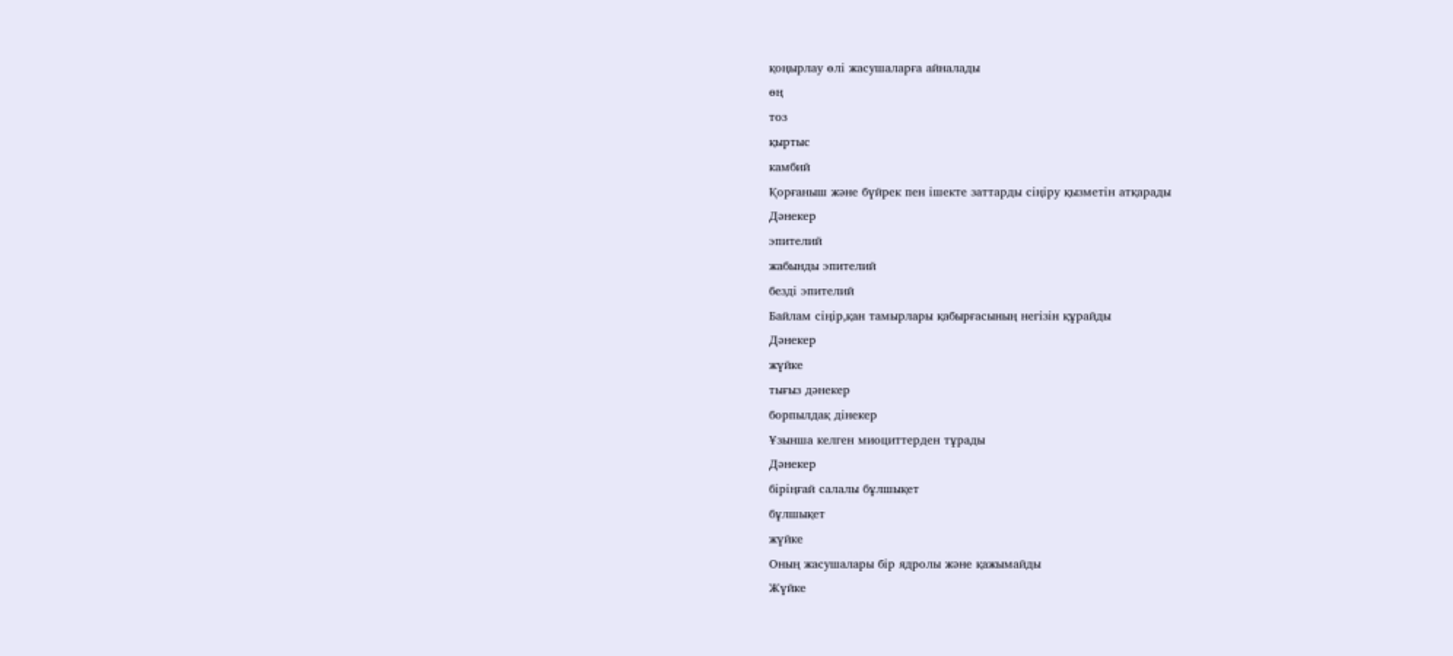қоңырлау өлі жасушаларға айналады
өң
тоз
қыртыс
камбий
Қорғаныш және бүйрек пен ішекте заттарды сіңіру қызметін атқарады
Дәнекер
эпителий
жабынды эпителий
безді эпителий
Байлам сіңір,қан тамырлары қабырғасының негізін құрайды
Дәнекер
жүйке
тығыз дәнекер
борпылдақ дінекер
Ұзынша келген миоциттерден тұрады
Дәнекер
біріңғай салалы бұлшықет
бұлшықет
жүйке
Оның жасушалары бір ядролы және қажымайды
Жүйке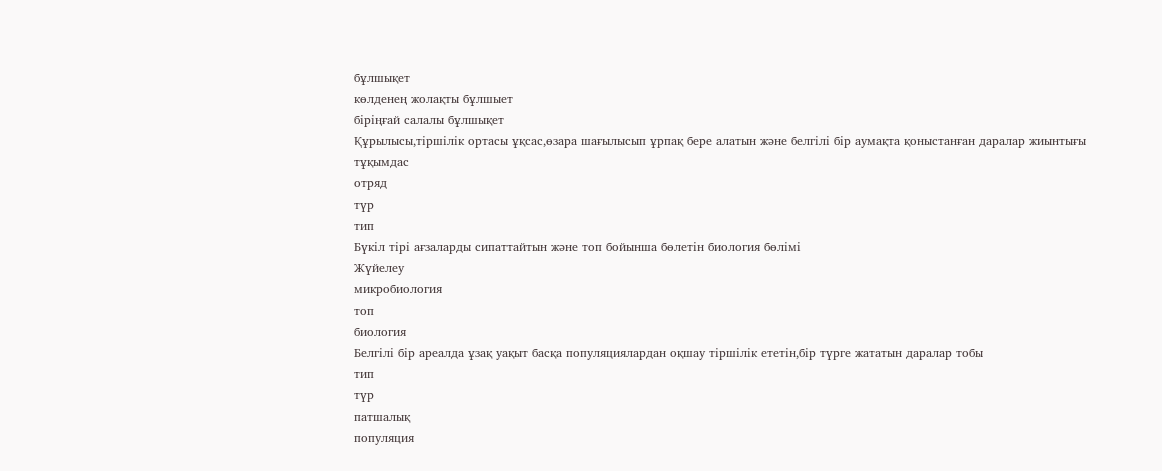бұлшықет
көлденең жолақты бұлшыет
біріңғай салалы бұлшықет
Құрылысы,тіршілік ортасы ұқсас,өзара шағылысып ұрпақ бере алатын және белгілі бір аумақта қоныстанған даралар жиынтығы
тұқымдас
отряд
түр
тип
Бүкіл тірі ағзаларды сипаттайтын және топ бойынша бөлетін биология бөлімі
Жүйелеу
микробиология
топ
биология
Белгілі бір ареалда ұзақ уақыт басқа популяциялардан оқшау тіршілік ететін,бір түрге жататын даралар тобы
тип
түр
патшалық
популяция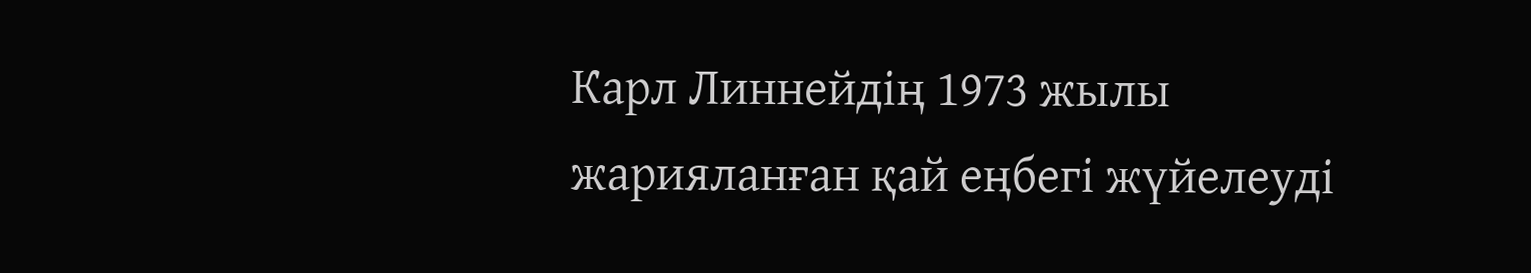Карл Линнейдің 1973 жылы жарияланған қай еңбегі жүйелеуді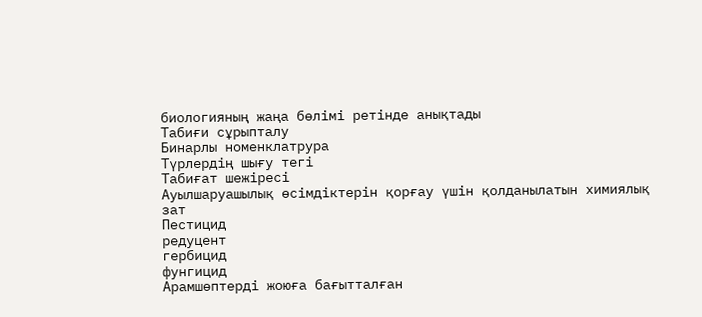биологияның жаңа бөлімі ретінде анықтады
Табиғи сұрыпталу
Бинарлы номенклатрура
Түрлердің шығу тегі
Табиғат шежіресі
Ауылшаруашылық өсімдіктерін қорғау үшін қолданылатын химиялық зат
Пестицид
редуцент
гербицид
фунгицид
Арамшөптерді жоюға бағытталған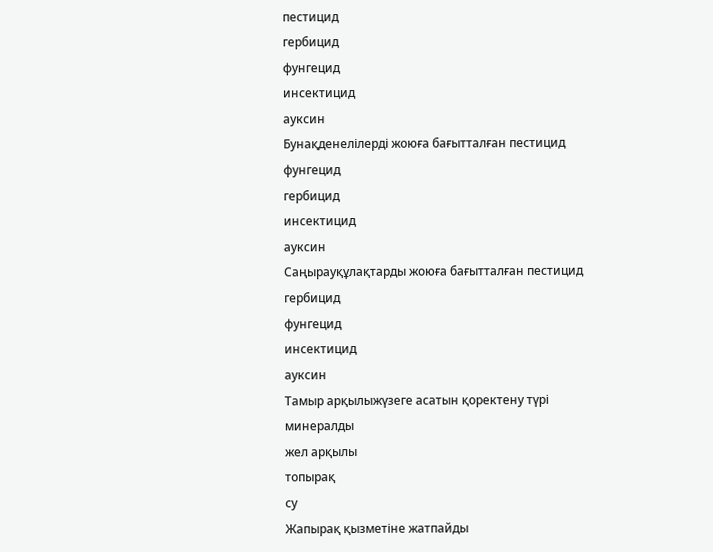пестицид
гербицид
фунгецид
инсектицид
ауксин
Бунақденелілерді жоюға бағытталған пестицид
фунгецид
гербицид
инсектицид
ауксин
Саңырауқұлақтарды жоюға бағытталған пестицид
гербицид
фунгецид
инсектицид
ауксин
Тамыр арқылыжүзеге асатын қоректену түрі
минералды
жел арқылы
топырақ
су
Жапырақ қызметіне жатпайды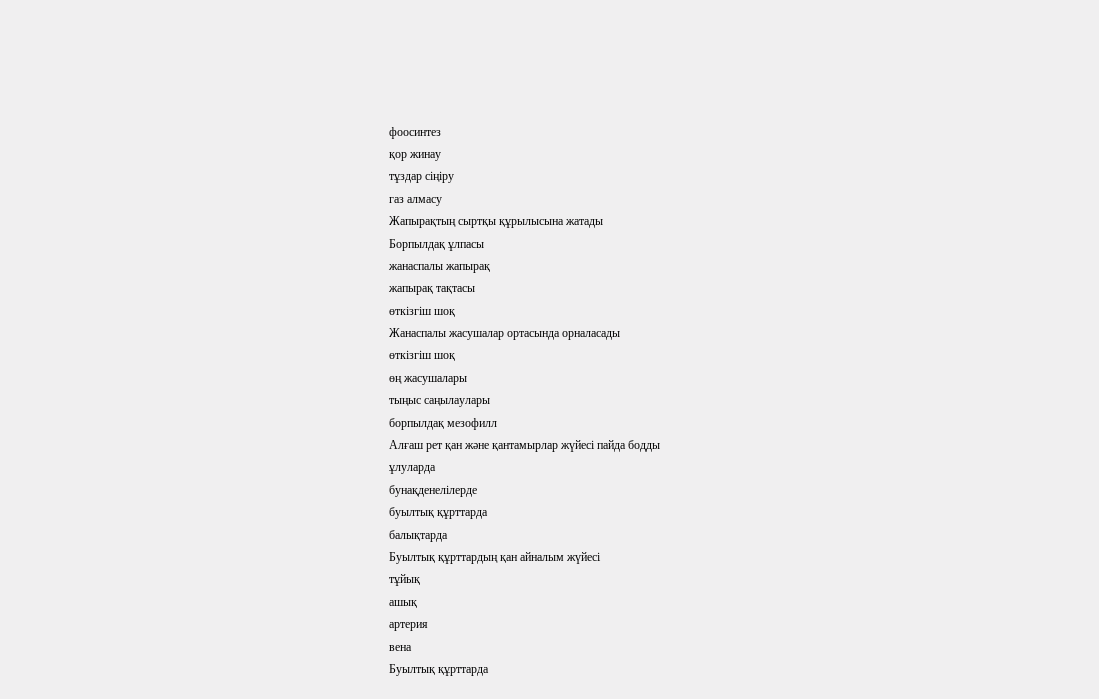фоосинтез
қор жинау
тұздар сіңіру
газ алмасу
Жапырақтың сыртқы құрылысына жатады
Борпылдақ ұлпасы
жанаспалы жапырақ
жапырақ тақтасы
өткізгіш шоқ
Жанаспалы жасушалар ортасында орналасады
өткізгіш шоқ
өң жасушалары
тыңыс саңылаулары
борпылдақ мезофилл
Алғаш рет қан және қантамырлар жүйесі пайда бодды
ұлуларда
бунақденелілерде
буылтық құрттарда
балықтарда
Буылтық құрттардың қан айналым жүйесі
тұйық
ашық
артерия
вена
Буылтық құрттарда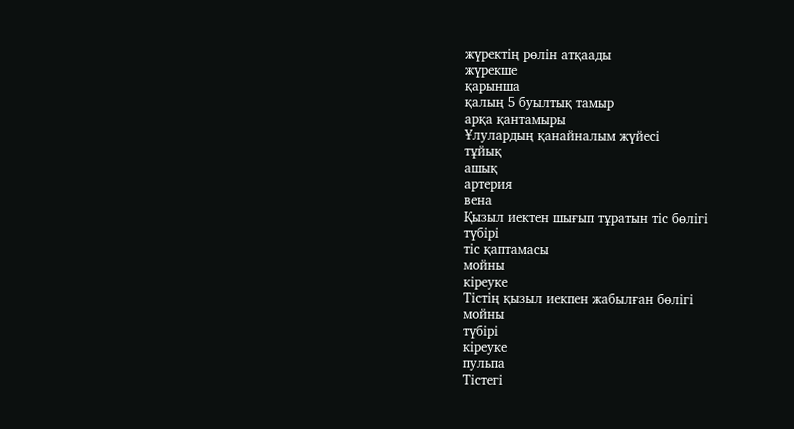жүректің рөлін атқаады
жүрекше
қарынша
қалың 5 буылтық тамыр
арқа қантамыры
Ұлулардың қанайналым жүйесі
тұйық
ашық
артерия
вена
Қызыл иектен шығып тұратын тіс бөлігі
түбірі
тіс қаптамасы
мойны
кіреуке
Тістің қызыл иекпен жабылған бөлігі
мойны
түбірі
кіреуке
пульпа
Тістегі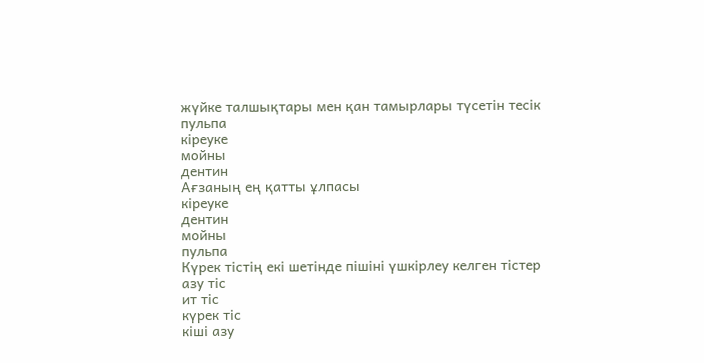жүйке талшықтары мен қан тамырлары түсетін тесік
пульпа
кіреуке
мойны
дентин
Ағзаның ең қатты ұлпасы
кіреуке
дентин
мойны
пульпа
Күрек тістің екі шетінде пішіні үшкірлеу келген тістер
азу тіс
ит тіс
күрек тіс
кіші азу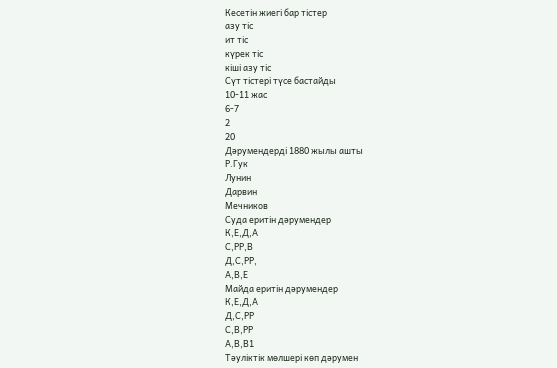Кесетін жиегі бар тістер
азу тіс
ит тіс
күрек тіс
кіші азу тіс
Сүт тістері түсе бастайды
10-11 жас
6-7
2
20
Дәрумендерді 1880 жылы ашты
Р.Гук
Лунин
Дарвин
Мечников
Суда еритін дәрумендер
К,Е,Д,А
С,РР,В
Д,С,РР,
А,В,Е
Майда еритін дәрумендер
К,Е,Д,А
Д,С,РР
С,В,РР
А,В,В1
Тәуліктік мөлшері көп дәрумен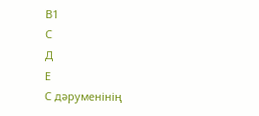В1
С
Д
Е
С дәруменінің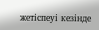жетіспеуі кезінде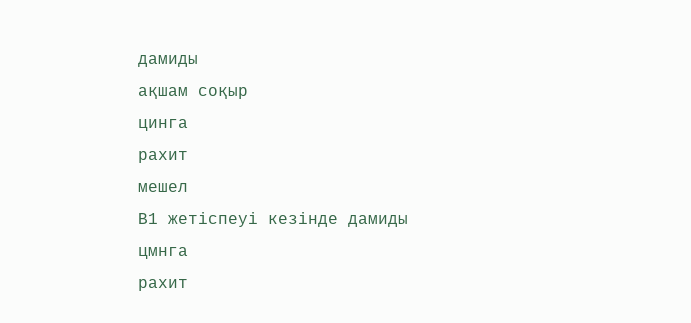дамиды
ақшам соқыр
цинга
рахит
мешел
В1 жетіспеуі кезінде дамиды
цмнга
рахит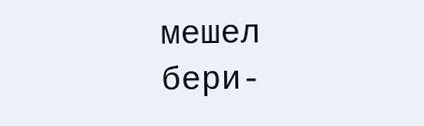мешел
бери-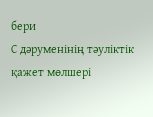бери
С дәруменінің тәуліктік қажет мөлшері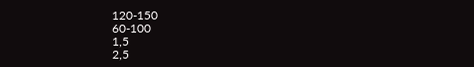120-150
60-100
1,5
2,5